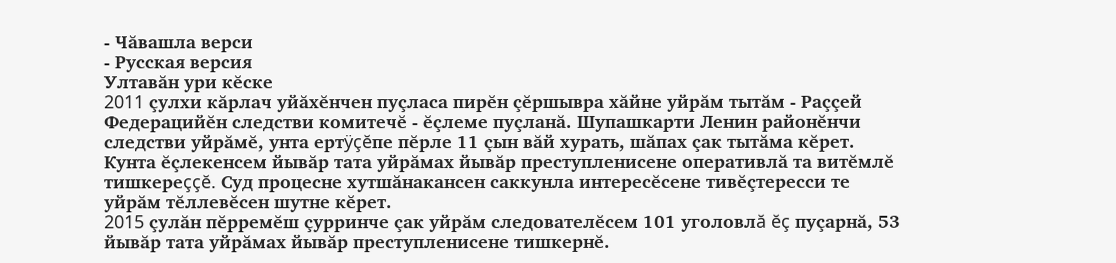- Чăвашла верси
- Русская версия
Ултавăн ури кĕске
2011 çулхи кăрлач уйăхĕнчен пуçласа пирĕн çĕршывра хăйне уйрăм тытăм - Раççей Федерацийĕн следстви комитечĕ - ĕçлеме пуçланă. Шупашкарти Ленин районĕнчи следстви уйрăмĕ, унта ертÿçĕпе пĕрле 11 çын вăй хурать, шăпах çак тытăма кĕрет. Кунта ĕçлекенсем йывăр тата уйрăмах йывăр преступленисене оперативлă та витĕмлĕ тишкереççĕ. Суд процесне хутшăнакансен саккунла интересĕсене тивĕçтересси те уйрăм тĕллевĕсен шутне кĕрет.
2015 çулăн пĕрремĕш çурринче çак уйрăм следователĕсем 101 уголовлă ĕç пуçарнă, 53 йывăр тата уйрăмах йывăр преступленисене тишкернĕ.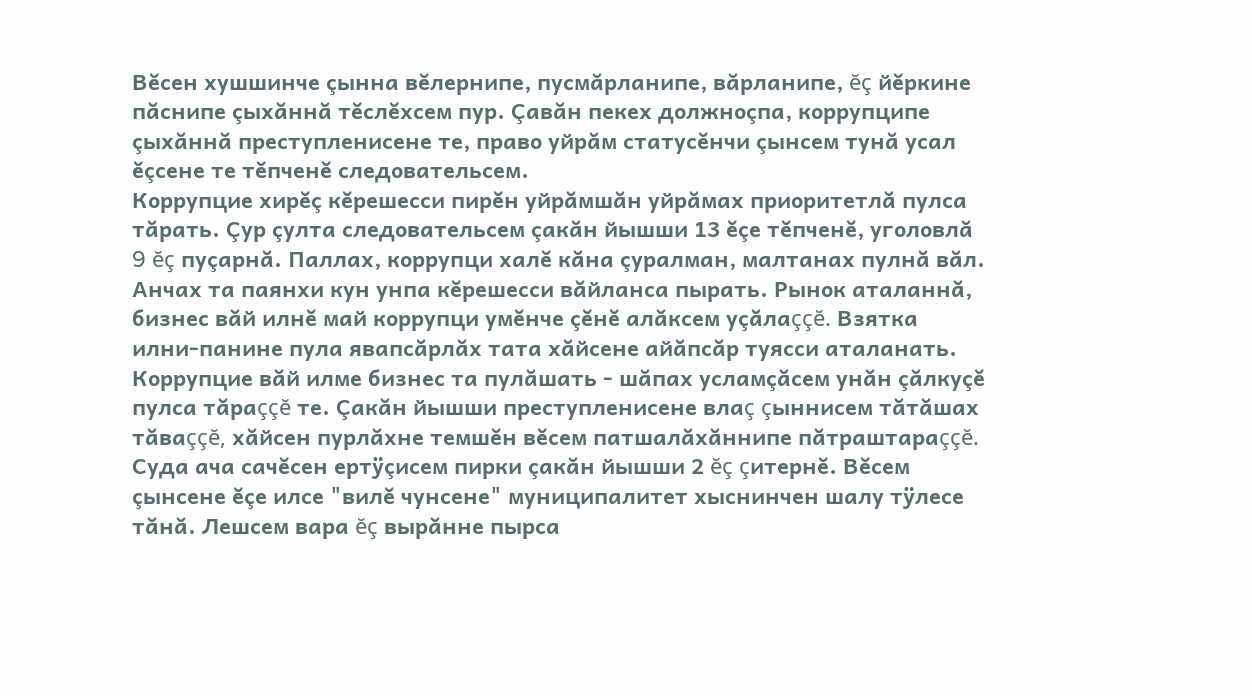Вĕсен хушшинче çынна вĕлернипе, пусмăрланипе, вăрланипе, ĕç йĕркине пăснипе çыхăннă тĕслĕхсем пур. Çавăн пекех должноçпа, коррупципе çыхăннă преступленисене те, право уйрăм статусĕнчи çынсем тунă усал ĕçсене те тĕпченĕ следовательсем.
Коррупцие хирĕç кĕрешесси пирĕн уйрăмшăн уйрăмах приоритетлă пулса тăрать. Çур çулта следовательсем çакăн йышши 13 ĕçе тĕпченĕ, уголовлă 9 ĕç пуçарнă. Паллах, коррупци халĕ кăна çуралман, малтанах пулнă вăл. Анчах та паянхи кун унпа кĕрешесси вăйланса пырать. Рынок аталаннă, бизнес вăй илнĕ май коррупци умĕнче çĕнĕ алăксем уçăлаççĕ. Взятка илни-панине пула явапсăрлăх тата хăйсене айăпсăр туясси аталанать. Коррупцие вăй илме бизнес та пулăшать - шăпах усламçăсем унăн çăлкуçĕ пулса тăраççĕ те. Çакăн йышши преступленисене влаç çыннисем тăтăшах тăваççĕ, хăйсен пурлăхне темшĕн вĕсем патшалăхăннипе пăтраштараççĕ. Суда ача сачĕсен ертÿçисем пирки çакăн йышши 2 ĕç çитернĕ. Вĕсем çынсене ĕçе илсе "вилĕ чунсене" муниципалитет хыснинчен шалу тÿлесе тăнă. Лешсем вара ĕç вырăнне пырса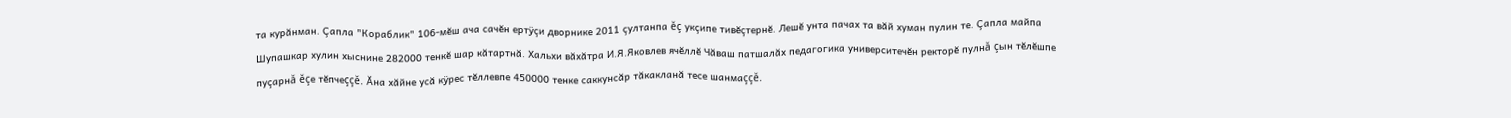та курăнман. Çапла "Кораблик" 106-мĕш ача сачĕн ертÿçи дворнике 2011 çултанпа ĕç укçипе тивĕçтернĕ. Лешĕ унта пачах та вăй хуман пулин те. Çапла майпа Шупашкар хулин хыснине 282000 тенкĕ шар кăтартнă. Хальхи вăхăтра И.Я.Яковлев ячĕллĕ Чăваш патшалăх педагогика университечĕн ректорĕ пулнă çын тĕлĕшпе пуçарнă ĕçе тĕпчеççĕ. Ăна хăйне усă кÿрес тĕллевпе 450000 тенке саккунсăр тăкакланă тесе шанмаççĕ.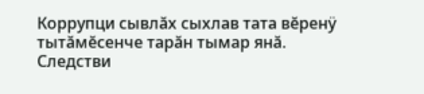Коррупци сывлăх сыхлав тата вĕренÿ тытăмĕсенче тарăн тымар янă. Следстви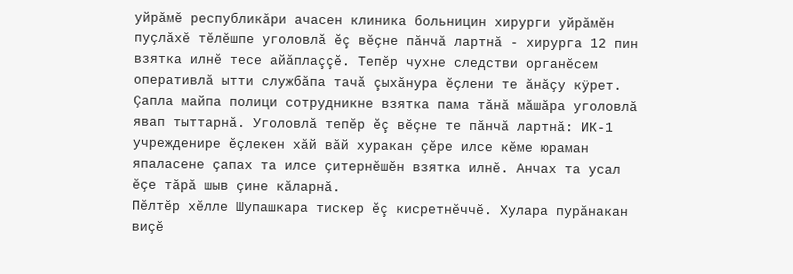уйрăмĕ республикăри ачасен клиника больницин хирурги уйрăмĕн пуçлăхĕ тĕлĕшпе уголовлă ĕç вĕçне пăнчă лартнă - хирурга 12 пин взятка илнĕ тесе айăплаççĕ. Тепĕр чухне следстви органĕсем оперативлă ытти службăпа тачă çыхăнура ĕçлени те ăнăçу кÿрет. Çапла майпа полици сотрудникне взятка пама тăнă мăшăра уголовлă явап тыттарнă. Уголовлă тепĕр ĕç вĕçне те пăнчă лартнă: ИК-1 учрежденире ĕçлекен хăй вăй хуракан çĕре илсе кĕме юраман япаласене çапах та илсе çитернĕшĕн взятка илнĕ. Анчах та усал ĕçе тăрă шыв çине кăларнă.
Пĕлтĕр хĕлле Шупашкара тискер ĕç кисретнĕччĕ. Хулара пурăнакан виçĕ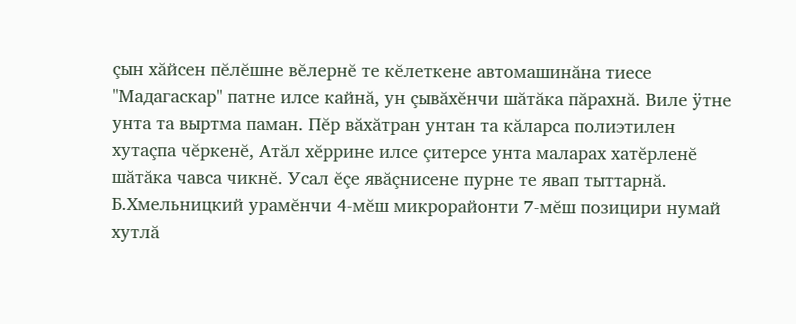çын хăйсен пĕлĕшне вĕлернĕ те кĕлеткене автомашинăна тиесе "Мадагаскар" патне илсе кайнă, ун çывăхĕнчи шăтăка пăрахнă. Виле ÿтне унта та выртма паман. Пĕр вăхăтран унтан та кăларса полиэтилен хутаçпа чĕркенĕ, Атăл хĕррине илсе çитерсе унта маларах хатĕрленĕ шăтăка чавса чикнĕ. Усал ĕçе явăçнисене пурне те явап тыттарнă.
Б.Хмельницкий урамĕнчи 4-мĕш микрорайонти 7-мĕш позицири нумай хутлă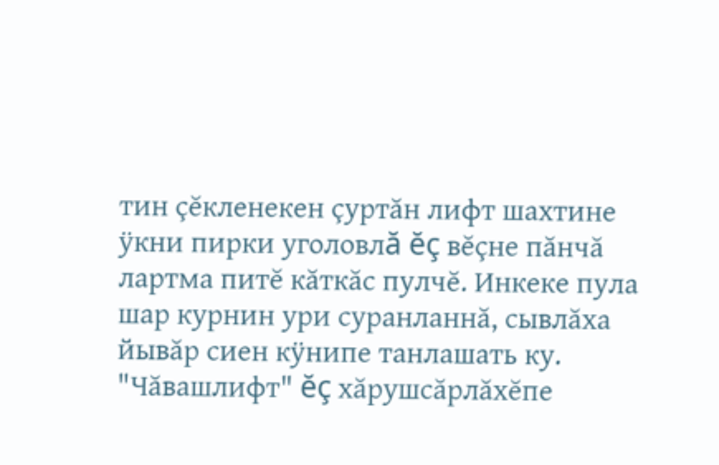тин çĕкленекен çуртăн лифт шахтине ÿкни пирки уголовлă ĕç вĕçне пăнчă лартма питĕ кăткăс пулчĕ. Инкеке пула шар курнин ури суранланнă, сывлăха йывăр сиен кÿнипе танлашать ку. "Чăвашлифт" ĕç хăрушсăрлăхĕпе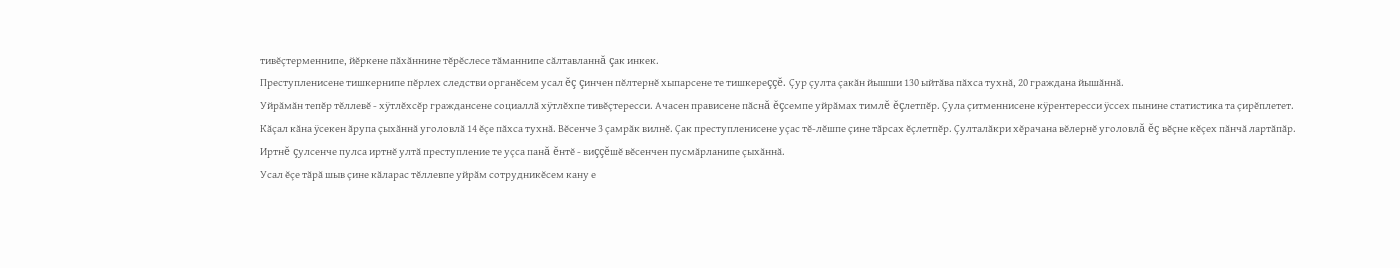тивĕçтерменнипе, йĕркене пăхăннине тĕрĕслесе тăманнипе сăлтавланнă çак инкек.
Преступленисене тишкернипе пĕрлех следстви органĕсем усал ĕç çинчен пĕлтернĕ хыпарсене те тишкереççĕ. Çур çулта çакăн йышши 130 ыйтăва пăхса тухнă, 20 граждана йышăннă.
Уйрăмăн тепĕр тĕллевĕ - хÿтлĕхсĕр граждансене социаллă хÿтлĕхпе тивĕçтересси. Ачасен прависене пăснă ĕçсемпе уйрăмах тимлĕ ĕçлетпĕр. Çула çитменнисене кÿрентересси ÿссех пынине статистика та çирĕплетет. Кăçал кăна ÿсекен ăрупа çыхăннă уголовлă 14 ĕçе пăхса тухнă. Вĕсенче 3 çамрăк вилнĕ. Çак преступленисене уçас тĕ-лĕшпе çине тăрсах ĕçлетпĕр. Çулталăкри хĕрачана вĕлернĕ уголовлă ĕç вĕçне кĕçех пăнчă лартăпăр. Иртнĕ çулсенче пулса иртнĕ ултă преступление те уçса панă ĕнтĕ - виççĕшĕ вĕсенчен пусмăрланипе çыхăннă.
Усал ĕçе тăрă шыв çине кăларас тĕллевпе уйрăм сотрудникĕсем кану е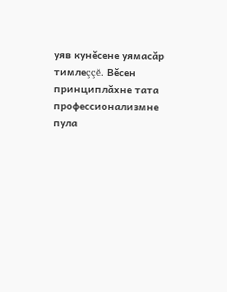уяв кунĕсене уямасăр тимлеççĕ. Вĕсен принциплăхне тата профессионализмне пула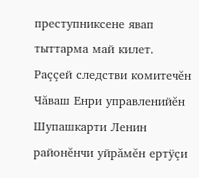преступниксене явап тыттарма май килет.
Раççей следстви комитечĕн Чăваш Енри управленийĕн Шупашкарти Ленин районĕнчи уйрăмĕн ертÿçи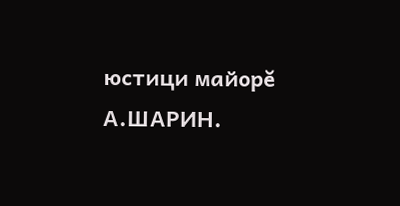юстици майорĕ А.ШАРИН.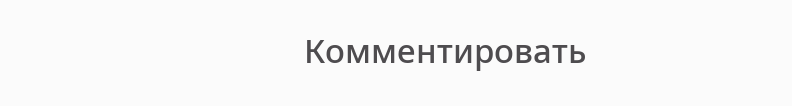Комментировать